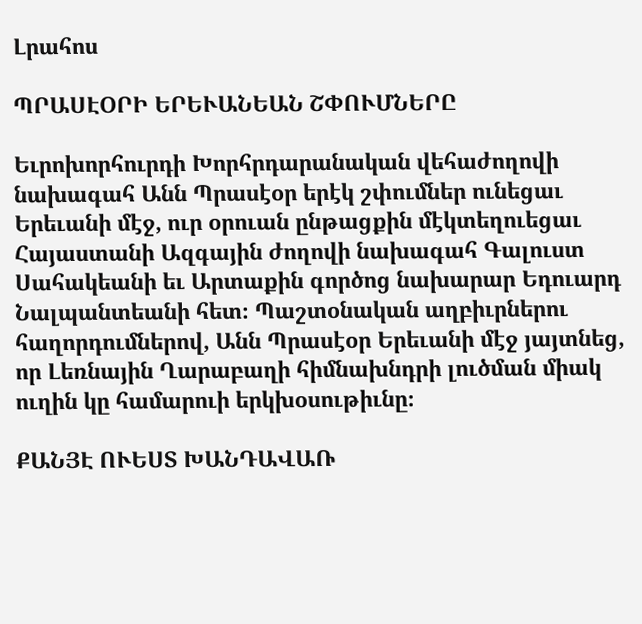Լրահոս

ՊՐԱՍԷՕՐԻ ԵՐԵՒԱՆԵԱՆ ՇՓՈՒՄՆԵՐԸ

Եւրոխորհուրդի Խորհրդարանական վեհաժողովի նախագահ Անն Պրասէօր երէկ շփումներ ունեցաւ Երեւանի մէջ, ուր օրուան ընթացքին մէկտեղուեցաւ Հայաստանի Ազգային ժողովի նախագահ Գալուստ Սահակեանի եւ Արտաքին գործոց նախարար Եդուարդ Նալպանտեանի հետ։ Պաշտօնական աղբիւրներու հաղորդումներով, Անն Պրասէօր Երեւանի մէջ յայտնեց, որ Լեռնային Ղարաբաղի հիմնախնդրի լուծման միակ ուղին կը համարուի երկխօսութիւնը։

ՔԱՆՅԷ ՈՒԵՍՏ ԽԱՆԴԱՎԱՌ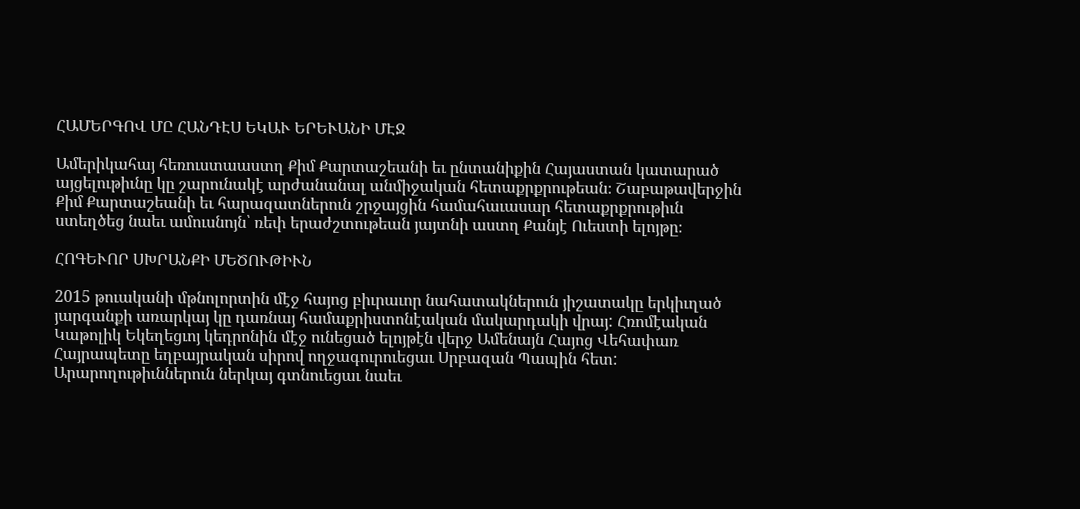ՀԱՄԵՐԳՈՎ ՄԸ ՀԱՆԴԷՍ ԵԿԱՒ ԵՐԵՒԱՆԻ ՄԷՋ

Ամերիկահայ հեռուստաաստղ Քիմ Քարտաշեանի եւ ընտանիքին Հայաստան կատարած այցելութիւնը կը շարունակէ արժանանալ անմիջական հետաքրքրութեան։ Շաբաթավերջին Քիմ Քարտաշեանի եւ հարազատներուն շրջայցին համահաւասար հետաքրքրութիւն ստեղծեց նաեւ ամուսնոյն՝ ռեփ երաժշտութեան յայտնի աստղ Քանյէ Ուեստի ելոյթը։

ՀՈԳԵՒՈՐ ՍԽՐԱՆՔԻ ՄԵԾՈՒԹԻՒՆ

2015 թուականի մթնոլորտին մէջ հայոց բիւրաւոր նահատակներուն յիշատակը երկիւղած յարգանքի առարկայ կը դառնայ համաքրիստոնէական մակարդակի վրայ: Հռոմէական Կաթոլիկ Եկեղեցւոյ կեդրոնին մէջ ունեցած ելոյթէն վերջ Ամենայն Հայոց Վեհափառ Հայրապետը եղբայրական սիրով ողջագուրուեցաւ Սրբազան Պապին հետ: Արարողութիւններուն ներկայ գտնուեցաւ նաեւ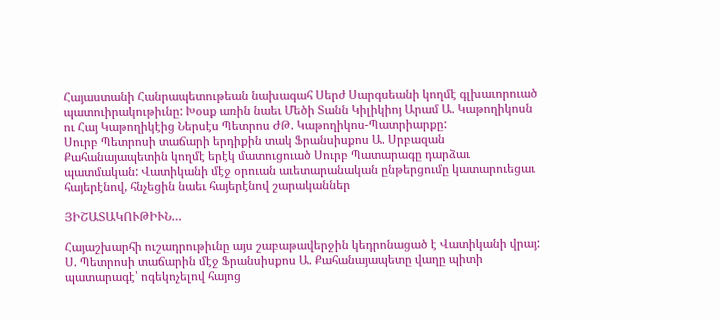Հայաստանի Հանրապետութեան նախագահ Սերժ Սարգսեանի կողմէ գլխաւորուած պատուիրակութիւնը: Խօսք առին նաեւ Մեծի Տանն Կիլիկիոյ Արամ Ա. Կաթողիկոսն ու Հայ Կաթողիկէից Ներսէս Պետրոս ԺԹ. Կաթողիկոս-Պատրիարքը:
Սուրբ Պետրոսի տաճարի երդիքին տակ Ֆրանսիսքոս Ա. Սրբազան Քահանայապետին կողմէ երէկ մատուցուած Սուրբ Պատարագը դարձաւ պատմական: Վատիկանի մէջ օրուան աւետարանական ընթերցումը կատարուեցաւ հայերէնով, հնչեցին նաեւ հայերէնով շարականներ

ՅԻՇԱՏԱԿՈՒԹԻՒՆ…

Հայաշխարհի ուշադրութիւնը այս շաբաթավերջին կեդրոնացած է Վատիկանի վրայ:
Ս. Պետրոսի տաճարին մէջ Ֆրանսիսքոս Ա. Քահանայապետը վաղը պիտի պատարագէ՝ ոգեկոչելով հայոց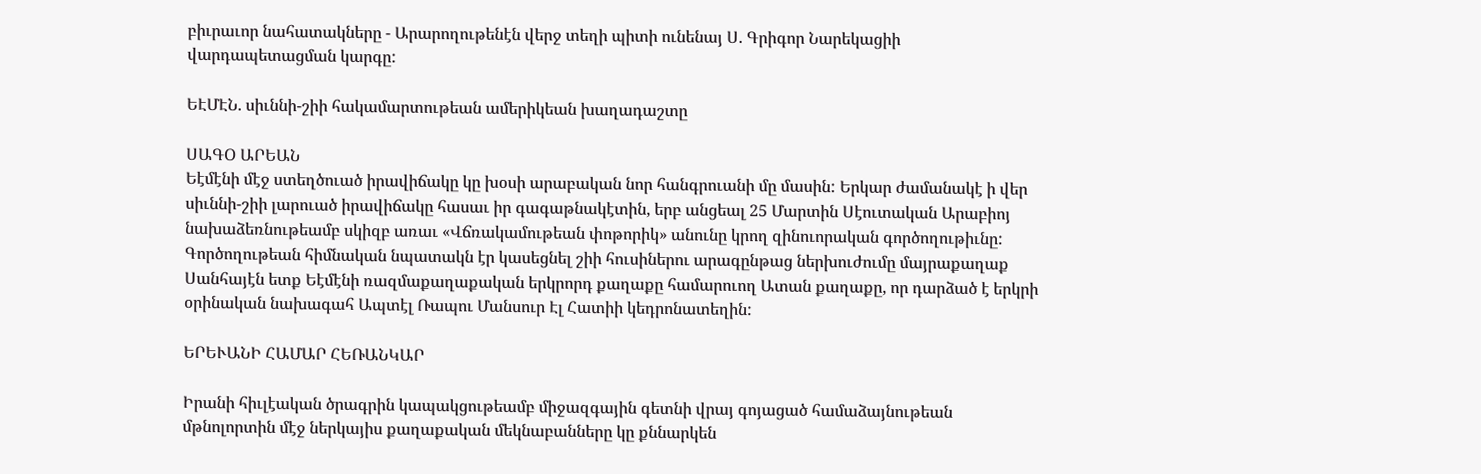բիւրաւոր նահատակները - Արարողութենէն վերջ տեղի պիտի ունենայ Ս. Գրիգոր Նարեկացիի վարդապետացման կարգը:

ԵԷՄԷՆ. սիւննի-շիի հակամարտութեան ամերիկեան խաղադաշտը

ՍԱԳՕ ԱՐԵԱՆ
Եէմէնի մէջ ստեղծուած իրավիճակը կը խօսի արաբական նոր հանգրուանի մը մասին: Երկար ժամանակէ ի վեր սիւննի-շիի լարուած իրավիճակը հասաւ իր գագաթնակէտին, երբ անցեալ 25 Մարտին Սէուտական Արաբիոյ նախաձեռնութեամբ սկիզբ առաւ «Վճռակամութեան փոթորիկ» անունը կրող զինուորական գործողութիւնը: Գործողութեան հիմնական նպատակն էր կասեցնել շիի հուսիներու արագընթաց ներխուժումը մայրաքաղաք Սանհայէն ետք Եէմէնի ռազմաքաղաքական երկրորդ քաղաքը համարուող Ատան քաղաքը, որ դարձած է երկրի օրինական նախագահ Ապտէլ Ռապու Մանսուր Էլ Հատիի կեդրոնատեղին:

ԵՐԵՒԱՆԻ ՀԱՄԱՐ ՀԵՌԱՆԿԱՐ

Իրանի հիւլէական ծրագրին կապակցութեամբ միջազգային գետնի վրայ գոյացած համաձայնութեան մթնոլորտին մէջ ներկայիս քաղաքական մեկնաբանները կը քննարկեն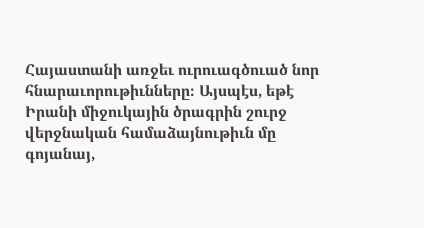Հայաստանի առջեւ ուրուագծուած նոր հնարաւորութիւնները։ Այսպէս, եթէ Իրանի միջուկային ծրագրին շուրջ վերջնական համաձայնութիւն մը գոյանայ,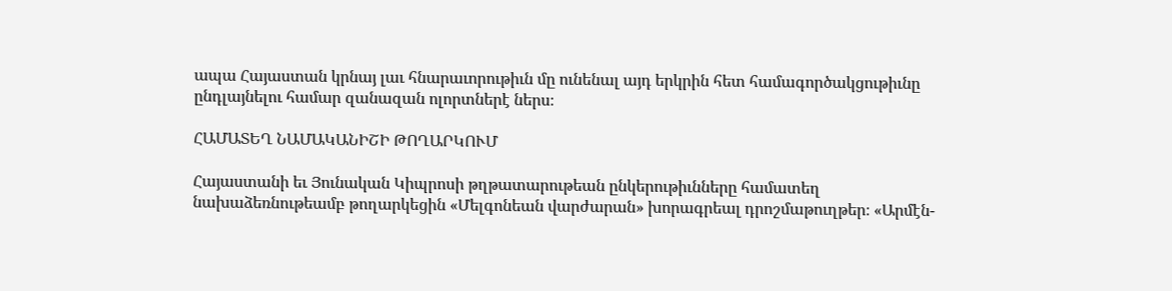ապա Հայաստան կրնայ լաւ հնարաւորութիւն մը ունենալ այդ երկրին հետ համագործակցութիւնը ընդլայնելու համար զանազան ոլորտներէ ներս։

ՀԱՄԱՏԵՂ ՆԱՄԱԿԱՆԻՇԻ ԹՈՂԱՐԿՈՒՄ

Հայաստանի եւ Յունական Կիպրոսի թղթատարութեան ընկերութիւնները համատեղ նախաձեռնութեամբ թողարկեցին «Մելգոնեան վարժարան» խորագրեալ դրոշմաթուղթեր։ «Արմէն-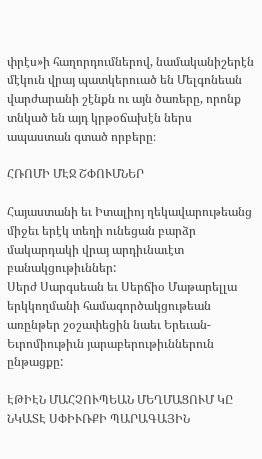փրէս»ի հաղորդումներով, նամականիշերէն մէկուն վրայ պատկերուած են Մելգոնեան վարժարանի շէնքն ու այն ծառերը, որոնք տնկած են այդ կրթօճախէն ներս ապաստան գտած որբերը։

ՀՌՈՄԻ ՄԷՋ ՇՓՈՒՄՆԵՐ

Հայաստանի եւ Իտալիոյ ղեկավարութեանց միջեւ երէկ տեղի ունեցան բարձր մակարդակի վրայ արդիւնաւէտ բանակցութիւններ:
Սերժ Սարգսեան եւ Սերճիօ Մաթարելլա երկկողմանի համագործակցութեան առընթեր շօշափեցին նաեւ Երեւան-Եւրոմիութիւն յարաբերութիւններուն ընթացքը:

ԷԹԻԷՆ ՄԱՀՉՈՒՊԵԱՆ ՄԵՂՄԱՑՈՒՄ ԿԸ ՆԿԱՏԷ ՍՓԻՒՌՔԻ ՊԱՐԱԳԱՅԻՆ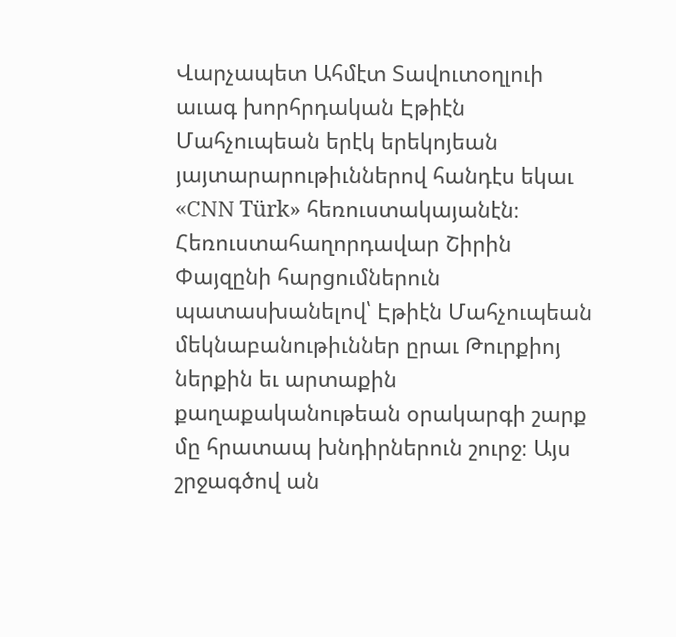Վարչապետ Ահմէտ Տավուտօղլուի աւագ խորհրդական Էթիէն Մահչուպեան երէկ երեկոյեան յայտարարութիւններով հանդէս եկաւ «CNN Türk» հեռուստակայանէն։ Հեռուստահաղորդավար Շիրին Փայզընի հարցումներուն պատասխանելով՝ Էթիէն Մահչուպեան մեկնաբանութիւններ ըրաւ Թուրքիոյ ներքին եւ արտաքին քաղաքականութեան օրակարգի շարք մը հրատապ խնդիրներուն շուրջ։ Այս շրջագծով ան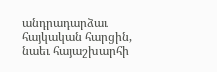անդրադարձաւ հայկական հարցին, նաեւ հայաշխարհի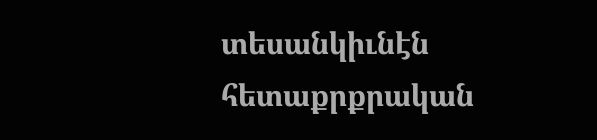տեսանկիւնէն հետաքրքրական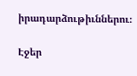իրադարձութիւններու։

Էջեր